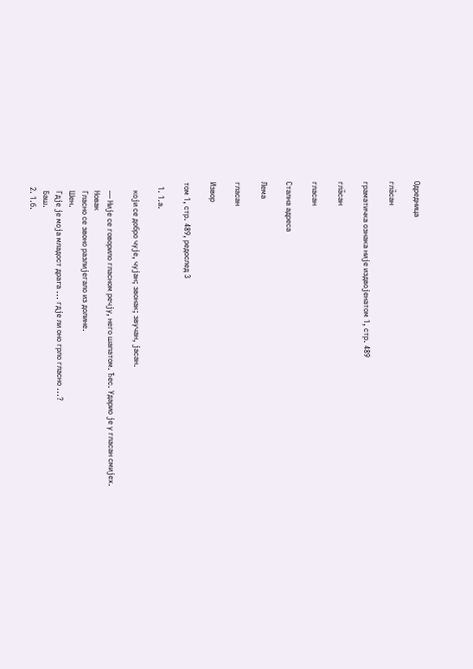Одредница

гла̏сан

граматичка ознака није издвојенатом 1, стр. 489

гла̏сан

гласан

Стална адреса

Лема

гласан

Извор

том 1, стр. 489, редослед 3

  1. 1.а.

    који се добро чује, чујан; звонак; звучан, јасан.

    — Није се говорило гласном речју, него шапатом. Ђес. Ударио је у гласан смијех.
    Новак
    Гласно се звоно разлијегало из долине.
    Шен.
    Гдје је моја младост драrа ... гдје ли оно грло гласно ...?
    Баш.
  2. 1.б.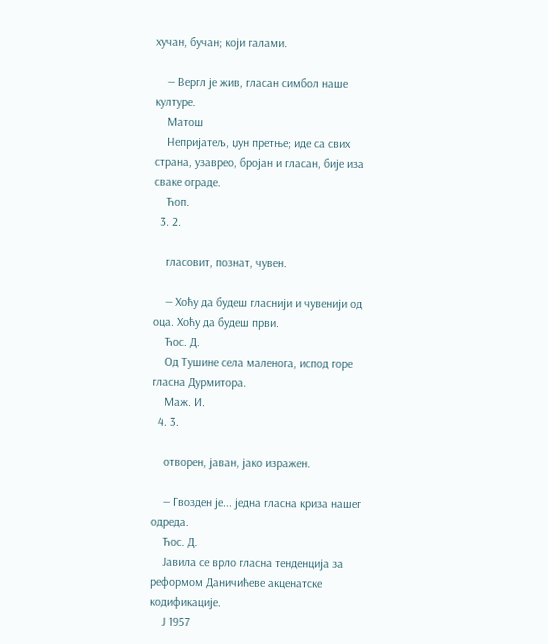хучан, бучан; који галами.

    — Вергл је жив, гласан симбол наше културе.
    Матош
    Непријатељ, џун претње; иде са свих страна, узаврео, бројан и гласан, бије иза сваке ограде.
    Ћоп.
  3. 2.

    гласовит, познат, чувен.

    — Хоћу да будеш гласнији и чувенији од оца. Хоћу да будеш први.
    Ћос. Д.
    Од Тушине села маленога, испод горе гласна Дурмитора.
    Маж. И.
  4. 3.

    отворен, јаван, јако изражен.

    — Гвозден је... једна гласна криза нашег одреда.
    Ћос. Д.
    Јавила се врло гласна тенденција за реформом Даничићеве акценатске кодификације.
    Ј 1957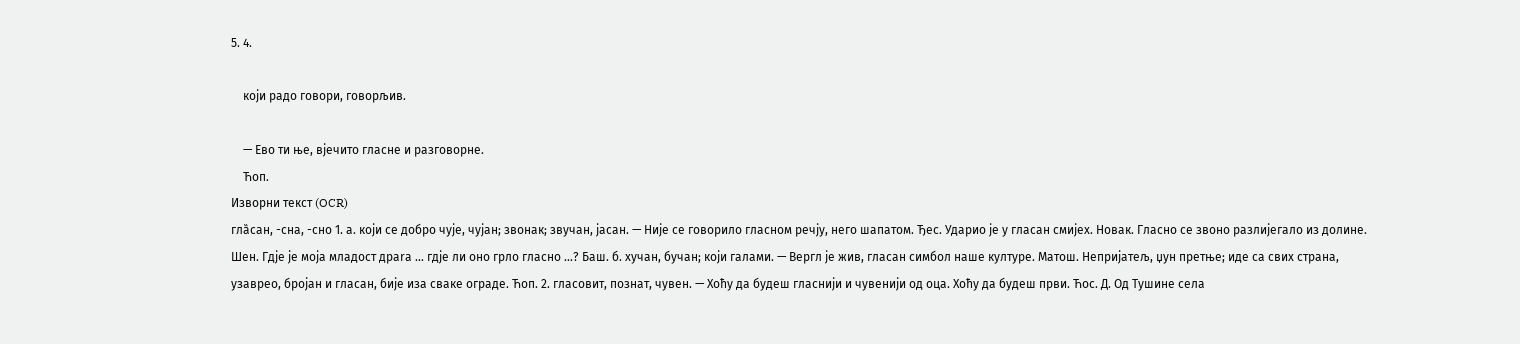5. 4.

    који радо говори, говорљив.

    — Ево ти ње, вјечито гласне и разговорне.
    Ћоп.
Изворни текст (OCR)
гла̏сан, -сна, -сно 1. а. који се добро чује, чујан; звонак; звучан, јасан. — Није се говорило гласном речју, него шапатом. Ђес. Ударио је у гласан смијех. Новак. Гласно се звоно разлијегало из долине. Шен. Гдје је моја младост драrа ... гдје ли оно грло гласно ...? Баш. б. хучан, бучан; који галами. — Вергл је жив, гласан симбол наше културе. Матош. Непријатељ, џун претње; иде са свих страна, узаврео, бројан и гласан, бије иза сваке ограде. Ћоп. 2. гласовит, познат, чувен. — Хоћу да будеш гласнији и чувенији од оца. Хоћу да будеш први. Ћос. Д. Од Тушине села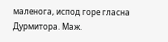маленога, испод горе гласна Дурмитора. Маж.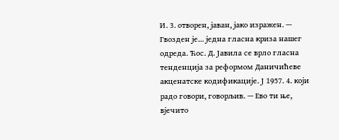И. 3. отворен, јаван, јако изражен. — Гвозден је... једна гласна криза нашег одреда. Ћос. Д. Јавила се врло гласна тенденција за реформом Даничићеве акценатске кодификације. Ј 1957. 4. који радо говори, говорљив. — Ево ти ње, вјечито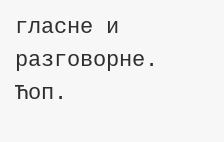гласне и разговорне. Ћоп.